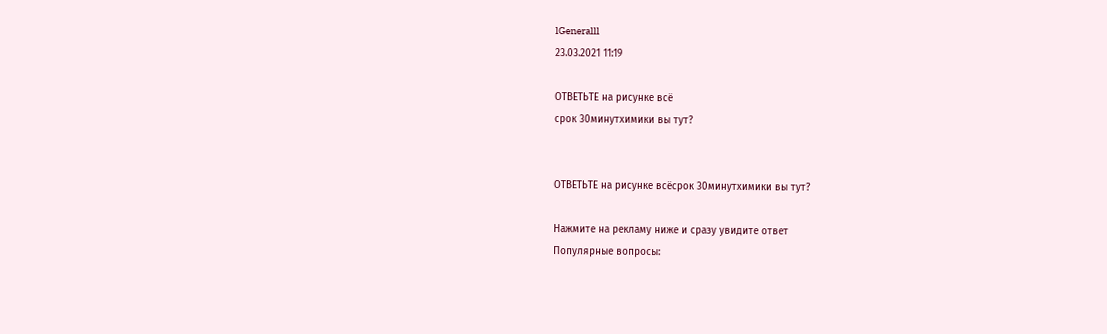lGeneralll
23.03.2021 11:19

ОТВЕТЬТЕ на рисунке всё
срок 30минутхимики вы тут?


ОТВЕТЬТЕ на рисунке всёсрок 30минутхимики вы тут?

Нажмите на рекламу ниже и сразу увидите ответ
Популярные вопросы: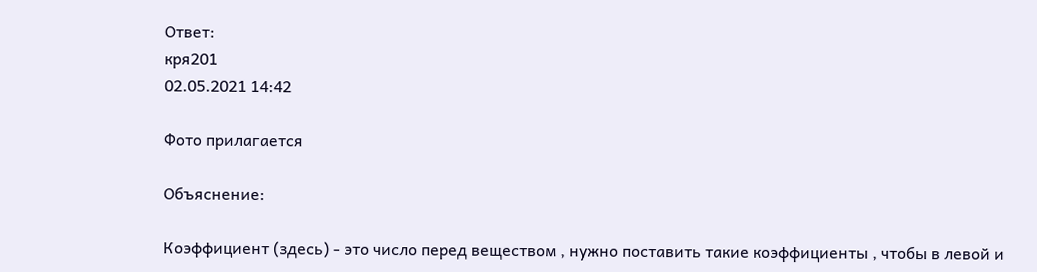Ответ:
кря201
02.05.2021 14:42

Фото прилагается

Объяснение:

Коэффициент (здесь) - это число перед веществом , нужно поставить такие коэффициенты , чтобы в левой и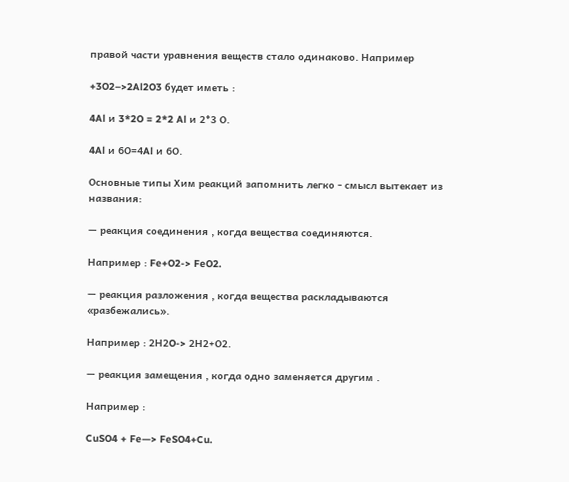правой части уравнения веществ стало одинаково. Например

+3O2–>2Al2O3 будет иметь :

4Al и 3*2O = 2*2 Al и 2*3 О.

4Al и 6О=4Al и 6О.

Основные типы Хим реакций запомнить легко - смысл вытекает из названия:

— реакция соединения , когда вещества соединяются.

Например : Fe+O2-> FeO2.

— реакция разложения , когда вещества раскладываются «разбежались».

Например : 2Н2O-> 2Н2+О2.

— реакция замещения , когда одно заменяется другим .

Например :

CuSO4 + Fe—> FeSO4+Cu.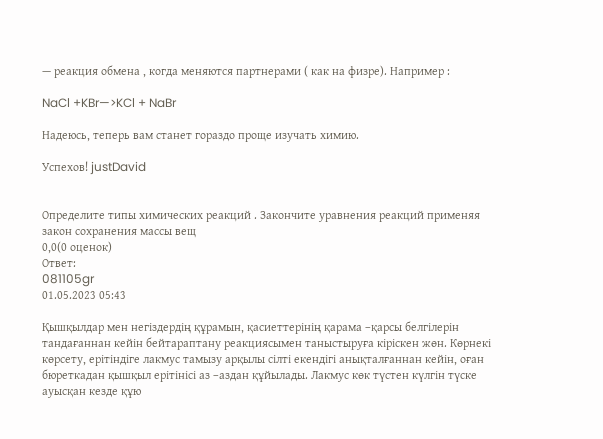— реакция обмена , когда меняются партнерами ( как на физре). Например :

NaCl +KBr—>KCl + NaBr

Надеюсь, теперь вам станет гораздо проще изучать химию.

Успехов! justDavid


Определите типы химических реакций . Закончите уравнения реакций применяя закон сохранения массы вещ
0,0(0 оценок)
Ответ:
081105gr
01.05.2023 05:43

Қышқылдар мен негіздердің құрамын, қасиеттерінің қарама –қарсы белгілерін тандағаннан кейін бейтараптану реакциясымен таныстыруға кіріскен жөн. Көрнекі көрсету, ерітіндіге лакмус тамызу арқылы сілті екендігі анықталғаннан кейін, оған бюреткадан қышқыл ерітінісі аз –аздан құйылады. Лакмус көк түстен күлгін түске ауысқан кезде құю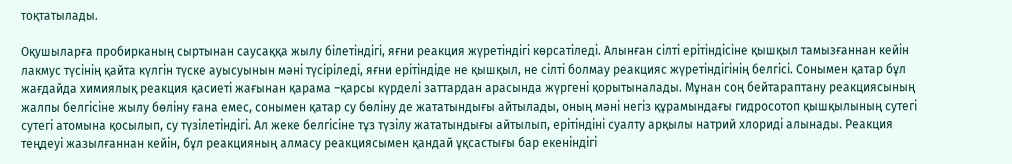тоқтатылады.

Оқушыларға пробирканың сыртынан саусаққа жылу білетіндігі, яғни реакция жүретіндігі көрсатіледі. Алынған сілті ерітіндісіне қышқыл тамызғаннан кейін лакмус түсінің қайта күлгін түске ауысуынын мәні түсіріледі, яғни ерітіндіде не қышқыл, не сілті болмау реакцияс жүретіндігінің белгісі. Сонымен қатар бұл жағдайда химиялық реакция қасиеті жағынан қарама –қарсы күрделі заттардан арасында жүргені қорытыналады. Мұнан соң бейтараптану реакциясының жалпы белгісіне жылу бөліну ғана емес, сонымен қатар су бөліну де жататындығы айтылады, оның мәні негіз құрамындағы гидросотоп қышқылының сутегі сутегі атомына қосылып, су түзілетіндігі. Ал жеке белгісіне тұз түзілу жататындығы айтылып, ерітіндіні суалту арқылы натрий хлориді алынады. Реакция теңдеуі жазылғаннан кейін, бұл реакцияның алмасу реакциясымен қандай ұқсастығы бар екеніндігі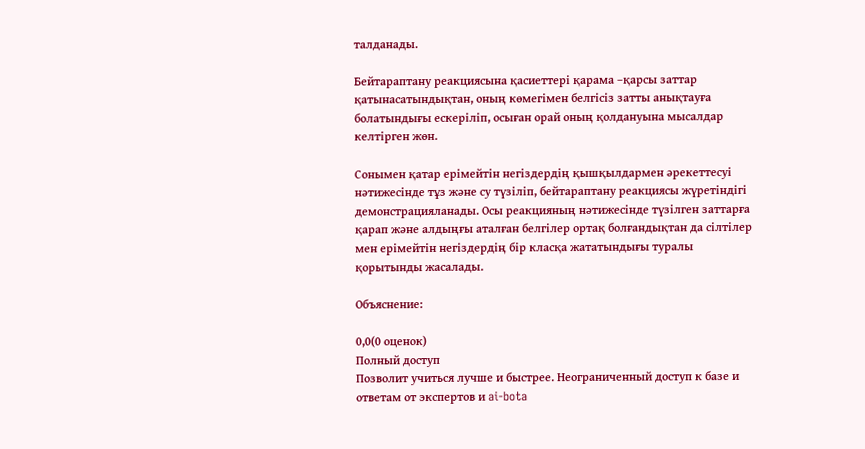талданады.

Бейтараптану реакциясына қасиеттері қарама –қарсы заттар қатынасатындықтан, оның көмегімен белгісіз затты анықтауға болатындығы ескеріліп, осыған орай оның қолдануына мысалдар келтірген жөн.

Сонымен қатар ерімейтін негіздердің қышқылдармен әрекеттесуі нәтижесінде тұз және су түзіліп, бейтараптану реакциясы жүретіндігі демонстрацияланады. Осы реакцияның нәтижесінде түзілген заттарға қарап және алдыңғы аталған белгілер ортақ болғандықтан да сілтілер мен ерімейтін негіздердің бір класқа жататындығы туралы қорытынды жасалады.

Объяснение:

0,0(0 оценок)
Полный доступ
Позволит учиться лучше и быстрее. Неограниченный доступ к базе и ответам от экспертов и ai-bota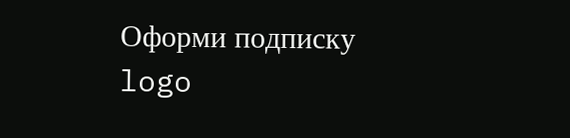Оформи подписку
logo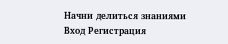Начни делиться знаниями
Вход Регистрация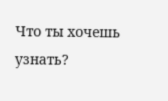Что ты хочешь узнать?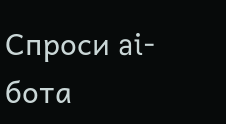Спроси ai-бота